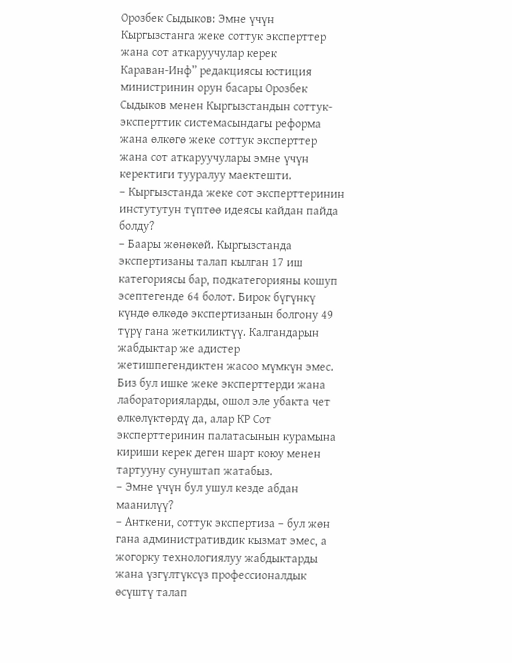Орозбек Сыдыков: Эмне үчүн Кыргызстанга жеке соттук эксперттер жана сот аткаруучулар керек
Караван-Инф” редакциясы юстиция министринин орун басары Орозбек Сыдыков менен Кыргызстандын соттук-эксперттик системасындагы реформа жана өлкөгө жеке соттук эксперттер жана сот аткаруучулары эмне үчүн керектиги тууралуу маектешти.
– Кыргызстанда жеке сот эксперттеринин инстутутун түптөө идеясы кайдан пайда болду?
– Баары жөнөкөй. Кыргызстанда экспертизаны талап кылган 17 иш категориясы бар, подкатегорияны кошуп эсептегенде 64 болот. Бирок бүгүнкү күндө өлкөдө экспертизанын болгону 49 түрү гана жеткиликтүү. Калгандарын жабдыктар же адистер жетишпегендиктен жасоо мүмкүн эмес. Биз бул ишке жеке эксперттерди жана лабораторияларды, ошол эле убакта чет өлкөлүктөрдү да, алар КР Сот эксперттеринин палатасынын курамына кириши керек деген шарт коюу менен тартууну сунуштап жатабыз.
– Эмне үчүн бул ушул кезде абдан маанилүү?
– Анткени, соттук экспертиза – бул жөн гана административдик кызмат эмес, а жогорку технологиялуу жабдыктарды жана үзгүлтүксүз профессионалдык өсүштү талап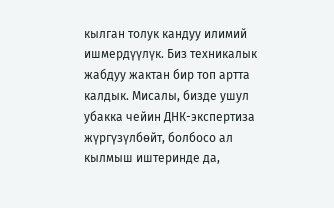кылган толук кандуу илимий ишмердүүлүк. Биз техникалык жабдуу жактан бир топ артта калдык. Мисалы, бизде ушул убакка чейин ДНК-экспертиза жүргүзүлбөйт, болбосо ал кылмыш иштеринде да,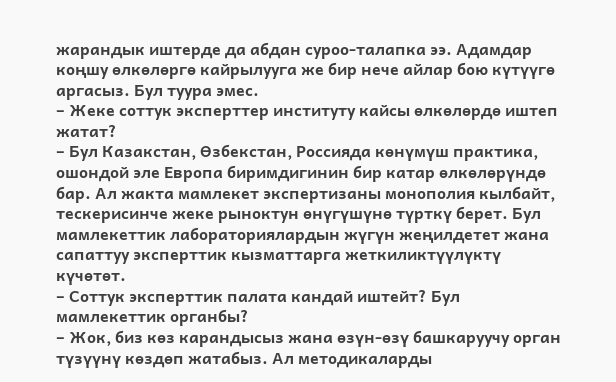жарандык иштерде да абдан суроо-талапка ээ. Адамдар коңшу өлкөлөргө кайрылууга же бир нече айлар бою күтүүгө аргасыз. Бул туура эмес.
– Жеке соттук эксперттер институту кайсы өлкөлөрдө иштеп жатат?
– Бул Казакстан, Өзбекстан, Россияда көнүмүш практика, ошондой эле Европа биримдигинин бир катар өлкөлөрүндө бар. Ал жакта мамлекет экспертизаны монополия кылбайт, тескерисинче жеке рыноктун өнүгүшүнө түрткү берет. Бул мамлекеттик лабораториялардын жүгүн жеңилдетет жана сапаттуу эксперттик кызматтарга жеткиликтүүлүктү күчөтөт.
– Соттук эксперттик палата кандай иштейт? Бул мамлекеттик органбы?
– Жок, биз көз карандысыз жана өзүн-өзү башкаруучу орган түзүүнү көздөп жатабыз. Ал методикаларды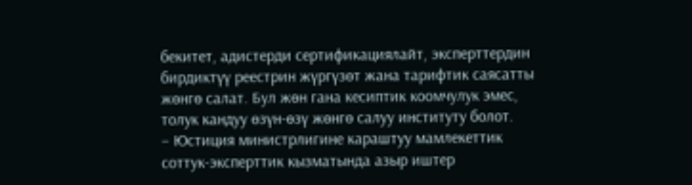бекитет, адистерди сертификациялайт, эксперттердин бирдиктүү реестрин жүргүзөт жана тарифтик саясатты жөнгө салат. Бул жөн гана кесиптик коомчулук эмес, толук кандуу өзүн-өзү жөнгө салуу институту болот.
– Юстиция министрлигине караштуу мамлекеттик соттук-эксперттик кызматында азыр иштер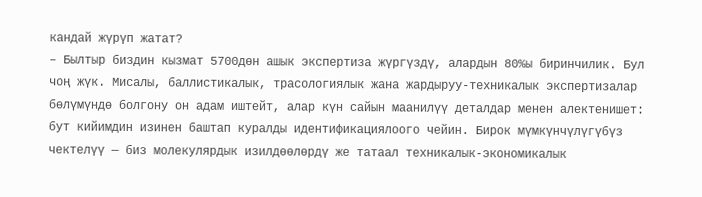кандай жүрүп жатат?
– Былтыр биздин кызмат 5700дөн ашык экспертиза жүргүздү, алардын 80%ы биринчилик. Бул чоң жүк. Мисалы, баллистикалык, трасологиялык жана жардыруу-техникалык экспертизалар бөлүмүндө болгону он адам иштейт, алар күн сайын маанилүү деталдар менен алектенишет: бут кийимдин изинен баштап куралды идентификациялоого чейин. Бирок мүмкүнчүлүгүбүз чектелүү — биз молекулярдык изилдөөлөрдү же татаал техникалык-экономикалык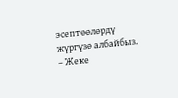эсептөөлөрдү жүргүзө албайбыз.
– Жеке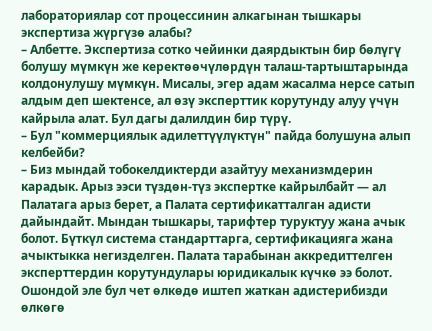лабораториялар сот процессинин алкагынан тышкары экспертиза жүргүзө алабы?
– Албетте. Экспертиза сотко чейинки даярдыктын бир бөлүгү болушу мүмкүн же керектөөчүлөрдүн талаш-тартыштарында колдонулушу мүмкүн. Мисалы, эгер адам жасалма нерсе сатып алдым деп шектенсе, ал өзү эксперттик корутунду алуу үчүн кайрыла алат. Бул дагы далилдин бир түрү.
– Бул "коммерциялык адилеттүүлүктүн" пайда болушуна алып келбейби?
– Биз мындай тобокелдиктерди азайтуу механизмдерин карадык. Арыз ээси түздөн-түз экспертке кайрылбайт — ал Палатага арыз берет, а Палата сертификатталган адисти дайындайт. Мындан тышкары, тарифтер туруктуу жана ачык болот. Бүткүл система стандарттарга, сертификацияга жана ачыктыкка негизделген. Палата тарабынан аккредиттелген эксперттердин корутундулары юридикалык күчкө ээ болот. Ошондой эле бул чет өлкөдө иштеп жаткан адистерибизди өлкөгө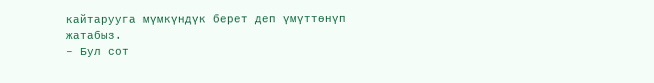кайтарууга мүмкүндүк берет деп үмүттөнүп жатабыз.
– Бул сот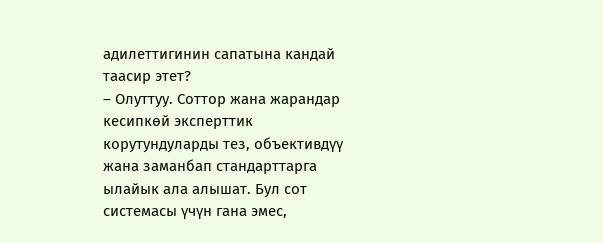адилеттигинин сапатына кандай таасир этет?
– Олуттуу. Соттор жана жарандар кесипкөй эксперттик корутундуларды тез, объективдүү жана заманбап стандарттарга ылайык ала алышат. Бул сот системасы үчүн гана эмес,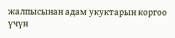жалпысынан адам укуктарын коргоо үчүн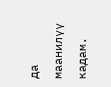да маанилүү кадам.